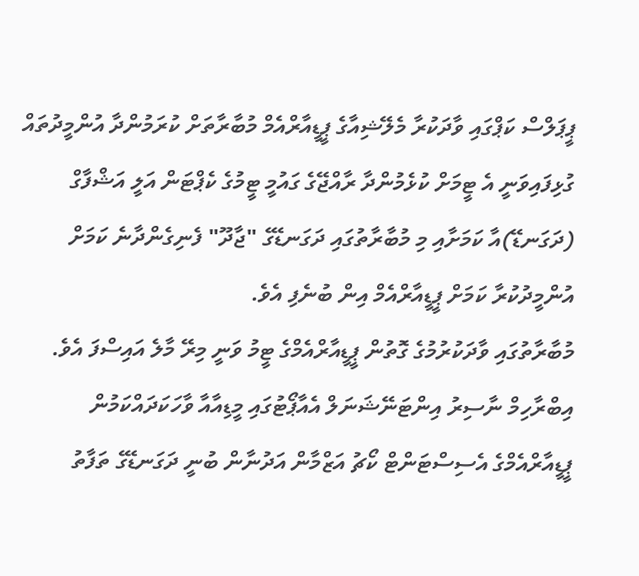ޕީޕަލްސް ކަޕްގައި ވާދަކުރާ މެލޭޝިއާގެ ޕީޑީއާރްއެމް މުބާރާތަށް ކުރަމުންދާ އުންމީދުތައް ގުޅިފައިވަނީ އެ ޓީމަށް ކުޅެމުންދާ ރާއްޖޭގެ ގައުމީ ޓީމުގެ ކެޕްޓަން އަލީ އަޝްފާގް (ދަގަނޑޭ)އާ ކަމަށާއި މި މުބާރާތުގައި ދަގަނޑޭގެ "ޖާދޫ" ފެނިގެންދާނެ ކަމަށް އުންމީދުކުރާ ކަމަށް ޕީޑީއާރްއެމް އިން ބުނެފި އެވެ.
މުބާރާތުގައި ވާދަކުރުމުގެ ގޮތުން ޕީޑީއާރްއެމްގެ ޓީމު ވަނީ މިރޭ މާލެ އައިސްފަ އެވެ. އިބްރާހިމް ނާސިރު އިންޓަނޭޝަނަލް އެއާޕޯޓުގައި މީޑިއާއާ ވާހަކަދައްކަމުން ޕީޑީއާރްއެމްގެ އެސިސްޓަންޓް ކޯޗު އަޒްމާން އަދުނާން ބުނީ ދަގަނޑޭގެ ތަފާތު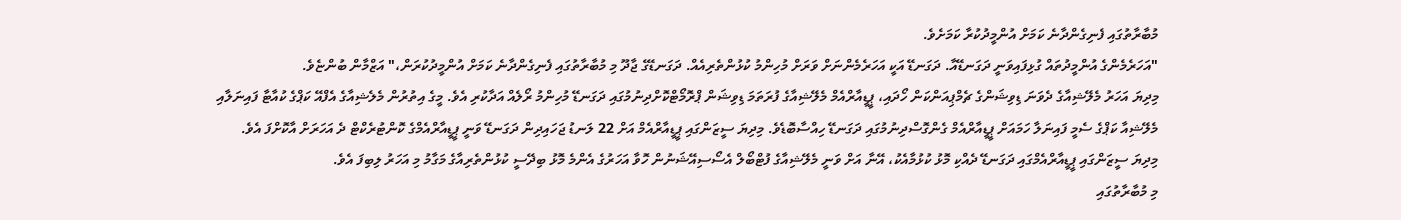މުބާރާތުގައި ފެނިގެންދާނެ ކަމަށް އުންމީދުކުރާ ކަމަށެވެ.
"އަހަރެމެންގެ އުންމީދުތައް ގުޅިފައިވަނީ ދަގަނޑޭއާ. ދަގަނޑޭ އަކީ އަހަރެމެންނަށް ވަރަށް މުހިންމު ކުޅުންތެރިއެއް. ދަގަނޑޭގެ ޖާދޫ މި މުބާރާތުގައި ފެނިގެންދާނެ ކަމަށް އުންމީދުކުރަން،" އަޒްމާން ބުންޏެވެ.
މިދިޔަ އަހަރު މެލޭޝިއާގެ ދެވަނަ ޑިވިޝަންގެ ޗެމްޕިއަންކަން ހޯދައި، ޕީޑީއާރްއެމް މެލޭޝިއާގެ ފުރަތަމަ ޑިވިޝަން ޕްރޮމޯޓްކޮށްދިނުމުގައި ދަގަނޑޭ މުހިންމު ރޯލެއް އަދާކުރި އެވެ. މީގެ އިތުރުން މެލެޝިއާގެ އެފްއޭ ކަޕްގެ ކުއާޓާ ފައިނަލާއި މެލޭޝިއާ ކަޕްގެ ސެމީ ފައިނަލާ ހަމައަށް ޕީޑީއާރްއެމް ގެންގޮސްދިނުމުގައި ދަގަނޑޭ ހިއްސާބޮޑެވެ. މިދިޔަ ސީޒަންގައި ޕީޑީއާރްއެމް އަށް 22 ލަނޑު ޖަހައިދިން ދަގަނޑޭ ވަނީ ޕީޑީއާރްއެމްގެ ކޮންޓުރެކްޓް ދެ އަހަރަށް އާކޮށްފަ އެވެ. މިދިޔަ ސީޒަންގައި ޕީޑީއާރްއެމްގައި ދަގަނޑޭ ދެއްކި މޮޅު ކުޅުމާއެކު، އޭނާ އަށް ވަނީ މެލޭޝިއާގެ ފުޓްބޯލް އެސޯސިއޭޝަނުން ހޮވާ އަހަރުގެ އެންމެ މޮޅު ބިދޭސީ ކުޅުންތެރިއާގެ މަގާމު މި އަހަރު ލިބިފަ އެވެ.
މި މުބާރާތުގައި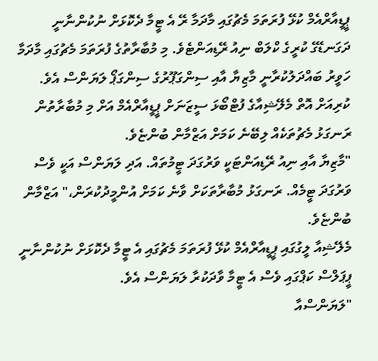ޕީޑީއާރްއެމް ކުޅޭ ފުރަތަމަ މެޗުގައި މާދަމާ ރޭ އެ ޓީމާ ދެކޮޅަށް ނުކުންނާނީ ދަގަނޑޭގެ ކުރީގެ ކްލަބް ނިއު ރޭޑިއަންޓެވެ. މި މުބާރާތުގެ ފުރަތަމަ މެޗުގައި މާދަމާ ހަވީރު ބައްދަލުކުރާނީ މާޒިޔާ އާއި ސިންގަޕޫރުގެ ސިންގަޕޯ ލަޔަންސް އެވެ.
ކުރިއަށް އޮތް މެލޭޝިއާގެ ފުޓްބޯޅަ ސީޒަނަށް ޕީޑީއާރްއެމް އަށް މި މުބާރާތުން ރަނގަޅު މެޗުތަކެއް ލިބޭނެ ކަމަށް އަޒްމާން ބުންޏެވެ.
"މާޒިޔާ އާއި ނިއު ރޭޑިއަންޓަކީ ވަރުގަދަ ޓީމުތައް. އަދި ލަޔަންސް އަކީ ވެސް ވަރުގަދަ ޓީމެއް. ރަނގަޅު މުބާރާތަކަށް ވާނެ ކަމަށް އުންމީދުކުރަން،" އަޒްމާން ބުންޏެވެ.
މެލޭޝިއާ ލީގުގައި ޕީޑީއާރްއެމް ކުޅޭ ފުރަތަމަ މެޗުގައި އެ ޓީމާ ދެކޮޅަށް ނުކުންނާނީ ޕީޕަލްސް ކަޕްގައި ވެސް އެ ޓީމާ ވާދަކުރާ ލަޔަންސް އެވެ.
"ލަޔަންސްއާ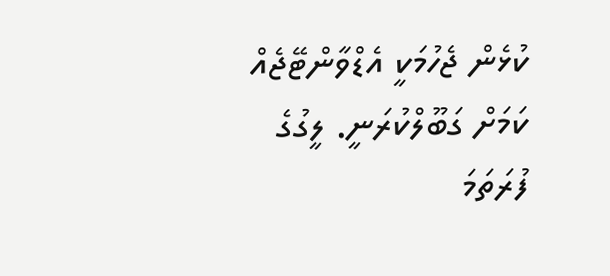ކުޅެން ޖެހުމަކީ އެޑްވާންޓޭޖެއް ކަމަށް ގަބޫލްކުރަނީ. ލީގުގެ ފުރަތަމަ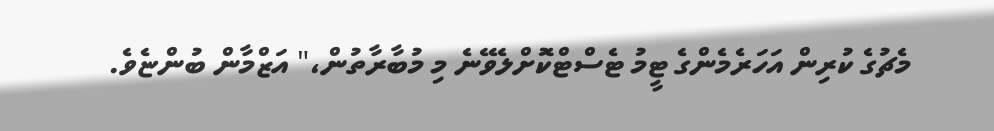މެޗުގެ ކުރިން އަހަރެމެންގެ ޓީމު ޓެސްޓްކޮށްލެވޭނެ މި މުބާރާތުން،" އަޒްމާން ބުންޏެވެ.